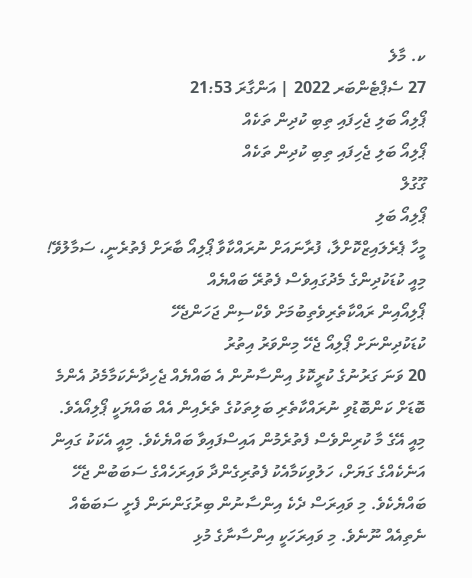ކ. މާލެ
27 ސެޕްޓެންބަރ 2022 | އަންގާރަ 21:53
ޕޯލިއޯ ބަލި ޖެހިފައި ތިބި ކުދިން ތަކެއް
ޕޯލިއޯ ބަލި ޖެހިފައި ތިބި ކުދިން ތަކެއް
ގޫގުލް
ޕޯލިއޯ ބަލި
މީހާ ޕެރެލައިޒްކޮށްލާ، ފުރާނައަށް ނުރައްކާވާ ޕޯލިއޯ ބާރަށް ފެތުރެނީ، ސަމާލުވޭ!
މިއީ ކުޑަކުދިންގެ މެދުގައިވެސް ފެތުރޭ ބައްޔެއް
ޕޯލިއޯއިން ރައްކާތެރިވެތިބުމަށް ވެކްސިން ޖަހަންޖެހޭ
ކުޑަކުދިންނަށް ޕޯލިއޯ ޖެހޭ މިންވަރު އިތުރު
20 ވަނަ ގަރުނުގެ ކުރީކޮޅު އިންސާނުން އެ ބައްޔެއް ޖެހިދާނެކަމާމެދު އެންމެ ބޮޑަށް ކަންބޮޑުވި ނުރައްކާތެރި ބަލިތަކުގެ ތެރެއިން އެއް ބައްޔަކީ ޕޯލިއޯއެވެ. މިއީ އޭގެ މާ ކުރިންވެސް ފެތުރެމުން އައިސްފައިވާ ބައްޔެކެވެ. މިއީ އެކަކު ގައިން އަނެކެއްގެ ގަޔަށް، ހަލުވިކަމާއެކު ފެތުރިގެންދާ ވައިރަހެއްގެ ސަބަބުން ޖެހޭ ބައްޔެކެވެ. މި ވައިރަސް ދެކެ އިންސާނުން ބިރުގަންނަން ފެށީ ސަބަބެއް ނެތިއެއް ނޫނެވެ. މި ވައިރަހަކީ އިންސާނާގެ މުޅި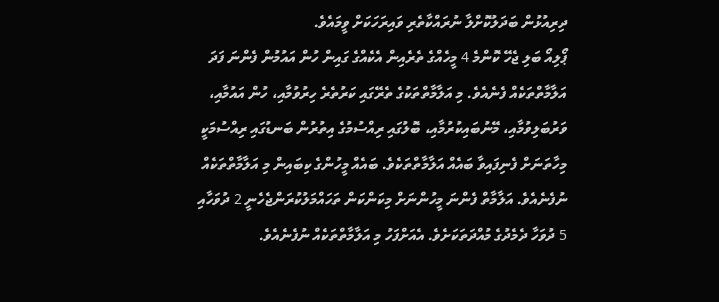ދިރިއުޅުން ބަދަލުކޮށްލާ ނުރައްކާތެރި ވައިރަހަކަށް ވީމައެވެ.
ޕޯލިއޯ ބަލި ޖެހޭ ކޮންމެ 4 މީހެއްގެ ތެރެއިން އެކެއްގެ ގައިން ހުން އައުމުން ފެންނަ ފަދަ އަލާމާތްތަކެއް ފެނެއެވެ. މި އަލާމާތްތަކުގެ ތެރޭގައި ކަރުތެރެ ހިރުވުމާއި، ހުން އައުމާއި، ވަރުބަލިވުމާއި، މޭނުބައިކުރުމާއި، ބޮލުގައި ރިއްސުމުގެ އިތުރުން ބަނޑުގައި ރިއްސުމަކީ މިހާތަނަށް ފެނިފައިވާ ބައެއް އަލާމާތްތަކެވެ. ބައެއް މީހުންގެ ކިބައިން މި އަލާމާތްތަކެއް ނުފެނެއެވެ. އަލާމާތް ފެންނަ މީހުންނަށް މިކަންކަން ތަހައްމަލުކުރަންޖެހެނީ 2 ދުވަހާއި 5 ދުވަހާ ދެމެދުގެ މުއްދަތަކަށެވެ. އެއަށްފަހު މި އަލާމާތްތަކެއް ނުފެނެއެވެ.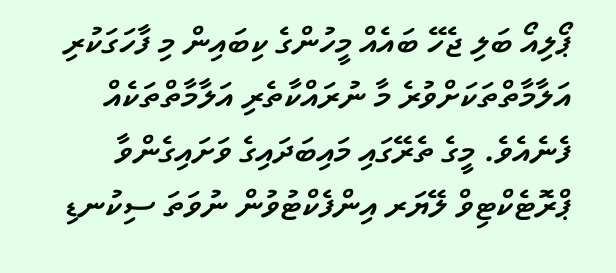ޕޯލިއޯ ބަލި ޖެހޭ ބައެއް މީހުންގެ ކިބައިން މި ފާހަގަކުރި އަލާމާތްތަކަށްވުރެ މާ ނުރައްކާތެރި އަލާމާތްތަކެއް ފެނެއެވެ. މީގެ ތެރޭގައި މައިބަދައިގެ ވަށައިގެންވާ ޕްރޮޓެކްޓިވް ލޭޔަރ އިންފެކްޓުވުން ނުވަތަ ސިކުނޑި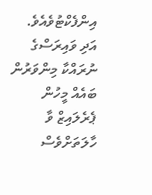އިންފެކްޓުވެއެވެ. އަދި ވައިރަސްގެ ނުރައްކާ މިންވަރުން ބައެއް މީހުން ޕެރެލައިޒް ވާ ހާލަތަށްވެސް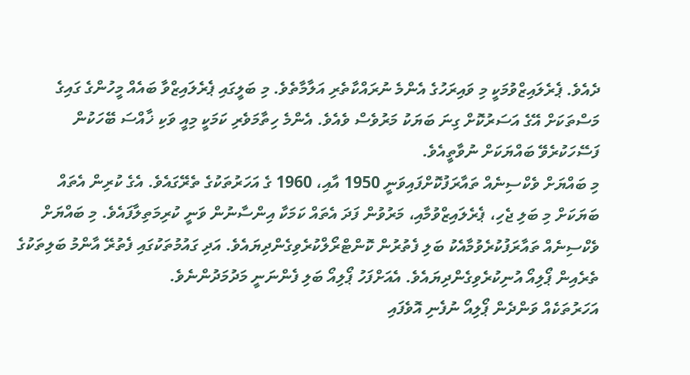ދެއެވެ. ޕެރެލައިޒްވުމަކީ މި ވައިރަހުގެ އެންމެ ނުރައްކާތެރި އަލާމާތެވެ. މި ބަލީގައި ޕެރެލައިޒްވާ ބައެއް މީހުންގެ ގައިގެ މަސްތަކަށް އޭގެ އަސަރުކޮށް ގިނަ ބަޔަކު މަރުވެސް ވެއެވެ. އެންމެ ހިތާމަވެރި ކަމަކީ މިއީ ވަކި ޚާއްސަ ބޭހަކުން ފަސޭހަކުރެވޭ ބައްޔަކަށް ނުވާތީއެވެ.
މި ބައްޔަށް ވެކްސިނެއް ތައާރަފުކޮށްފައިވަނީ 1950 އާއި، 1960 ގެ އަހަރުތަކުގެ ތެރޭގައެވެ. އެގެ ކުރިން އެތައް ބަޔަކަށް މި ބަލި ޖެހި، ޕެރެލައިޒްވުމާއި، މަރުވުން ފަދަ އެތައް ކަމަކާ އިންސާނުން ވަނީ ކުރިމަތިލާފައެވެ. މި ބައްޔަށް ވެކްސިނެއް ތައާރަފުކުރެވުމާއެކު ބަލި ފެތުރުން ކޮންޓްރޯލްކުރެވިގެންދިޔައެވެ. އަދި ގައުމުތަކުގައި ފެތުރޭ އާންމު ބަލިތަކުގެ ތެރެއިން ޕޯލިއޯ އުނިކުރެވިގެންދިޔައެވެ. އެއަށްފަހު ޕޯލިއޯ ބަލި ފެންނަނީ މަދުމަދުންނެވެ.
އަހަރުތަކެއް ވަންދެން ޕޯލިއޯ ނުފެނި އޮވެފައި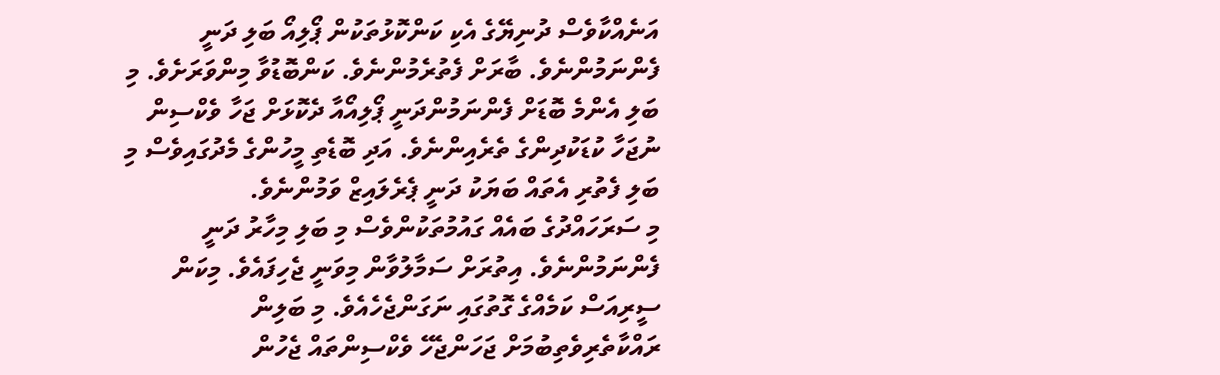އަނެއްކާވެސް ދުނިޔޭގެ އެކި ކަންކޮޅުތަކުން ޕޯލިއޯ ބަލި ދަނީ ފެންނަމުންނެވެ. ބާރަށް ފެތުރެމުންނެވެ. ކަންބޮޑުވާ މިންވަރަށެވެ. މި ބަލި އެންމެ ބޮޑަށް ފެންނަމުންދަނީ ޕޯލިއޯއާ ދެކޮޅަށް ޖަހާ ވެކްސިން ނުޖަހާ ކުޑަކުދިންގެ ތެރެއިންނެވެ. އަދި ބޮޑެތި މީހުންގެ މެދުގައިވެސް މި ބަލި ފެތުރި އެތައް ބަޔަކު ދަނީ ޕެރެލައިޒް ވަމުންނެވެ.
މި ސަރަހައްދުގެ ބައެއް ގައުމުތަކުންވެސް މި ބަލި މިހާރު ދަނީ ފެންނަމުންނެވެ. އިތުރަށް ސަމާލުވާން މިވަނީ ޖެހިފައެވެ. މިކަން ސީރިއަސް ކަމެއްގެ ގޮތުގައި ނަގަންޖެހެއެވެ. މި ބަލިން ރައްކާތެރިވެތިބުމަށް ޖަހަންޖެހޭ ވެކްސިންތައް ޖެހުން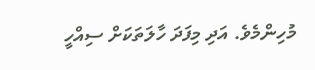މުހިންމެވެ. އަދި މިފަދަ ހާލަތަކަށް ސިއްހީ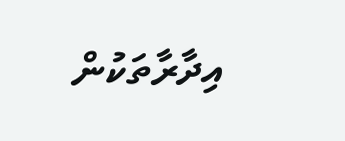އިދާރާތަކުން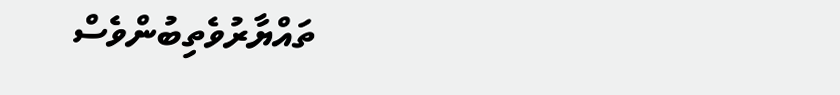ތައްޔާރުވެތިބުންވެސް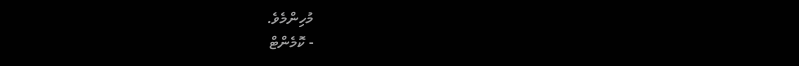މުހިންމެވެ.
- ކޮމެންޓް